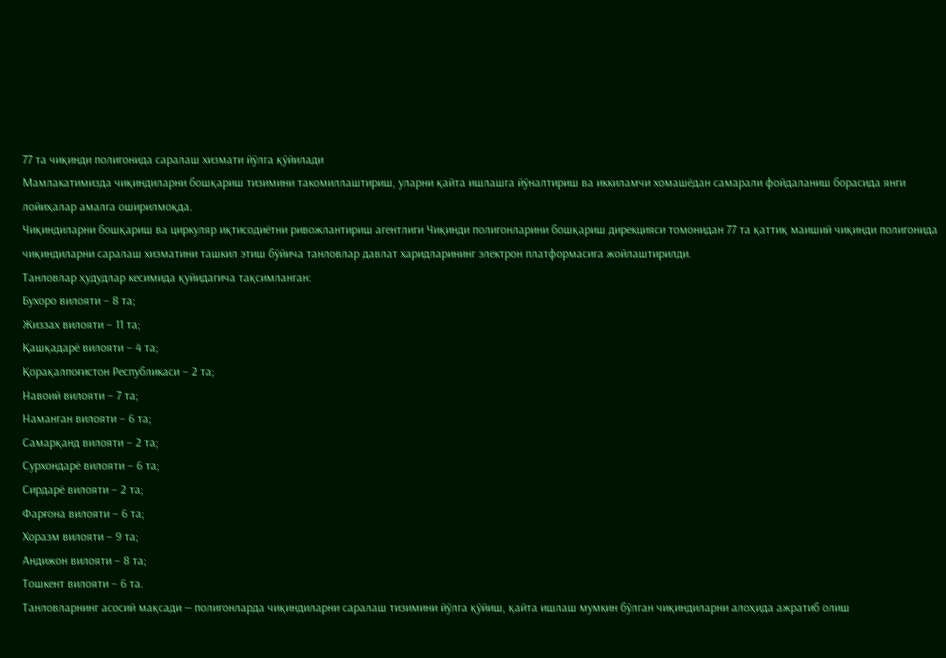77 та чиқинди полигонида саралаш хизмати йўлга қўйилади
Мамлакатимизда чиқиндиларни бошқариш тизимини такомиллаштириш, уларни қайта ишлашга йўналтириш ва иккиламчи хомашёдан самарали фойдаланиш борасида янги лойиҳалар амалга оширилмоқда.
Чиқиндиларни бошқариш ва циркуляр иқтисодиётни ривожлантириш агентлиги Чиқинди полигонларини бошқариш дирекцияси томонидан 77 та қаттиқ маиший чиқинди полигонида чиқиндиларни саралаш хизматини ташкил этиш бўйича танловлар давлат харидларининг электрон платформасига жойлаштирилди.
Танловлар ҳудудлар кесимида қуйидагича тақсимланган:
Бухоро вилояти – 8 та;
Жиззах вилояти – 11 та;
Қашқадарё вилояти – 4 та;
Қорақалпоғистон Республикаси – 2 та;
Навоий вилояти – 7 та;
Наманган вилояти – 6 та;
Самарқанд вилояти – 2 та;
Сурхондарё вилояти – 6 та;
Сирдарё вилояти – 2 та;
Фарғона вилояти – 6 та;
Хоразм вилояти – 9 та;
Андижон вилояти – 8 та;
Тошкент вилояти – 6 та.
Танловларнинг асосий мақсади — полигонларда чиқиндиларни саралаш тизимини йўлга қўйиш, қайта ишлаш мумкин бўлган чиқиндиларни алоҳида ажратиб олиш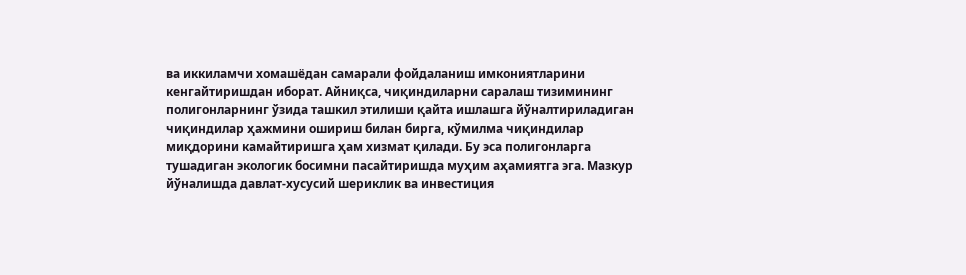ва иккиламчи хомашёдан самарали фойдаланиш имкониятларини кенгайтиришдан иборат. Айниқса, чиқиндиларни саралаш тизимининг полигонларнинг ўзида ташкил этилиши қайта ишлашга йўналтириладиган чиқиндилар ҳажмини ошириш билан бирга, кўмилма чиқиндилар миқдорини камайтиришга ҳам хизмат қилади. Бу эса полигонларга тушадиган экологик босимни пасайтиришда муҳим аҳамиятга эга. Мазкур йўналишда давлат-хусусий шериклик ва инвестиция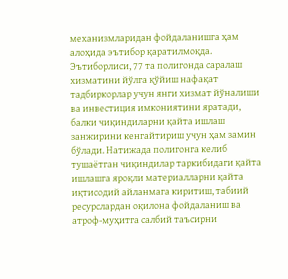механизмларидан фойдаланишга ҳам алоҳида эътибор қаратилмоқда. Эътиборлиси, 77 та полигонда саралаш хизматини йўлга қўйиш нафақат тадбиркорлар учун янги хизмат йўналиши ва инвестиция имкониятини яратади, балки чиқиндиларни қайта ишлаш занжирини кенгайтириш учун ҳам замин бўлади. Натижада полигонга келиб тушаётган чиқиндилар таркибидаги қайта ишлашга яроқли материалларни қайта иқтисодий айланмага киритиш, табиий ресурслардан оқилона фойдаланиш ва атроф-муҳитга салбий таъсирни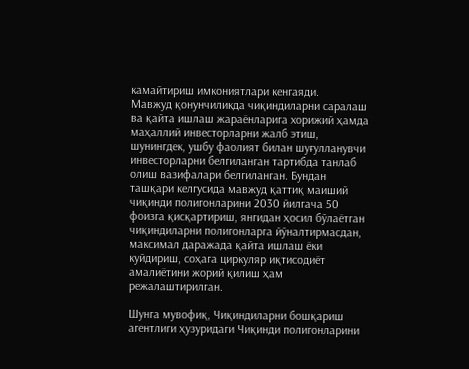камайтириш имкониятлари кенгаяди.
Мавжуд қонунчиликда чиқиндиларни саралаш ва қайта ишлаш жараёнларига хорижий ҳамда маҳаллий инвесторларни жалб этиш, шунингдек, ушбу фаолият билан шуғулланувчи инвесторларни белгиланган тартибда танлаб олиш вазифалари белгиланган. Бундан ташқари келгусида мавжуд қаттиқ маиший чиқинди полигонларини 2030 йилгача 50 фоизга қисқартириш, янгидан ҳосил бўлаётган чиқиндиларни полигонларга йўналтирмасдан, максимал даражада қайта ишлаш ёки куйдириш, соҳага циркуляр иқтисодиёт амалиётини жорий қилиш ҳам режалаштирилган.

Шунга мувофиқ, Чиқиндиларни бошқариш агентлиги ҳузуридаги Чиқинди полигонларини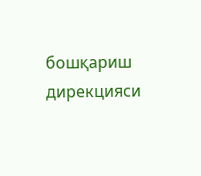бошқариш дирекцияси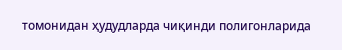томонидан ҳудудларда чиқинди полигонларида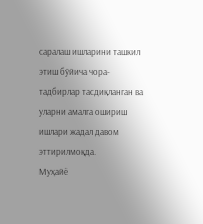саралаш ишларини ташкил этиш бўйича чора-тадбирлар тасдиқланган ва уларни амалга ошириш ишлари жадал давом эттирилмоқда.
Муҳайё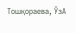Тошқораева, ЎзА